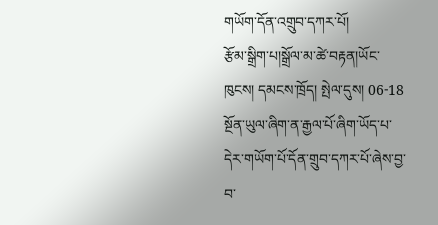གཡོག་དོན་འགྲུབ་དཀར་པོ།
རྩོམ་སྒྲིག་པ།སྒྲོལ་མ་ཚེ་བརྟན།ཡོང་ཁུངས། དམངས་ཁྲོད། སྤེལ་དུས། 06-18
སྔོན་ཡུལ་ཞིག་ན་རྒྱལ་པོ་ཞིག་ཡོད་པ་དེར་གཡོག་པོ་དོན་གྲུབ་དཀར་པོ་ཞེས་བྱ་བ་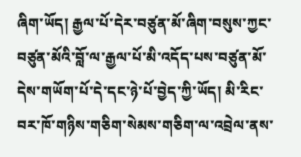ཞིག་ཡོད། རྒྱལ་པོ་དེར་བཙུན་མོ་ཞིག་བསུས་ཀྱང་བཙུན་མོའི་བློ་ལ་རྒྱལ་པོ་མི་འདོད་པས་བཙུན་མོ་དེས་གཡོག་པོ་དེ་དང་ཉེ་པོ་བྱེད་ཀྱི་ཡོད། མི་རིང་བར་ཁོ་གཉིས་གཅིག་སེམས་གཅིག་ལ་འབྲེལ་ནས་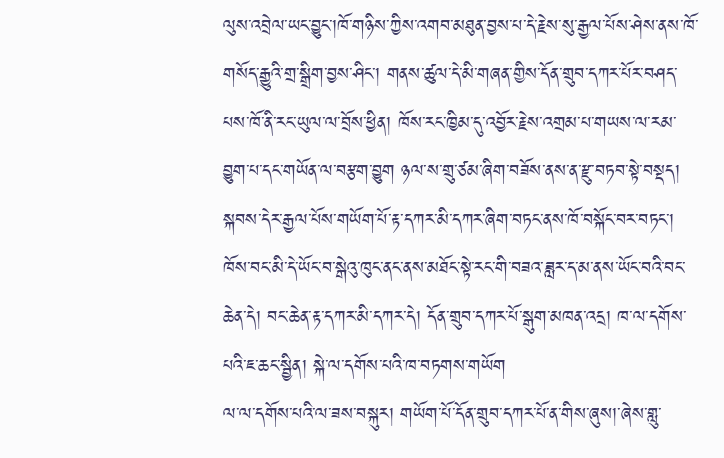ལུས་འབྲེལ་ཡང་བྱུང་།ཁོ་གཉིས་ཀྱིས་འགབ་མཐུན་བྱས་པ་དེ་རྗེས་སུ་རྒྱལ་པོས་ཤེས་ནས་ཁོ་གསོད་རྒྱུའི་གྲ་སྒྲིག་བྱས་ཤིང་། གནས་ཚུལ་དེ་མི་གཞན་གྱིས་དོན་གྲུབ་དཀར་པོར་བཤད་པས་ཁོ་ནི་རང་ཡུལ་ལ་བྲོས་ཕྱིན། ཁོས་རང་ཁྱིམ་དུ་འབྱོར་རྗེས་འགྲམ་པ་གཡས་ལ་རམ་བྱུག་པ་དང་གཡོན་ལ་བརྩག་བྱུག ཉལ་ས་གྲུ་ཙམ་ཞིག་བཟོས་ནས་ན་རྫུ་བཏབ་སྟེ་བསྡད། སྐབས་དེར་རྒྱལ་པོས་གཡོག་པོ་རྟ་དཀར་མི་དཀར་ཞིག་བཏང་ནས་ཁོ་བསྐོང་བར་བཏང་། ཁོས་བང་མི་དེ་ཡོང་བ་སྒེའུ་ཁུང་ནང་ནས་མཐོང་སྟེ་རང་གི་བཟའ་ཟླར་ད་མ་ནས་ཡོང་བའི་བང་ཆེན་དེ། བང་ཆེན་རྟ་དཀར་མི་དཀར་དེ། དོན་གྲུབ་དཀར་པོ་སྒུག་མཁན་འདྲ། ཁ་ལ་དགོས་པའི་ཇ་ཆང་སྦྱིན། སྐེ་ལ་དགོས་པའི་ཁ་བཏགས་གཡོག
ལ་ལ་དགོས་པའི་ལ་ཟས་བསྐུར། གཡོག་པོ་དོན་གྲུབ་དཀར་པོ་ན་གིས་ཞུས།་ཞེས་གླུ་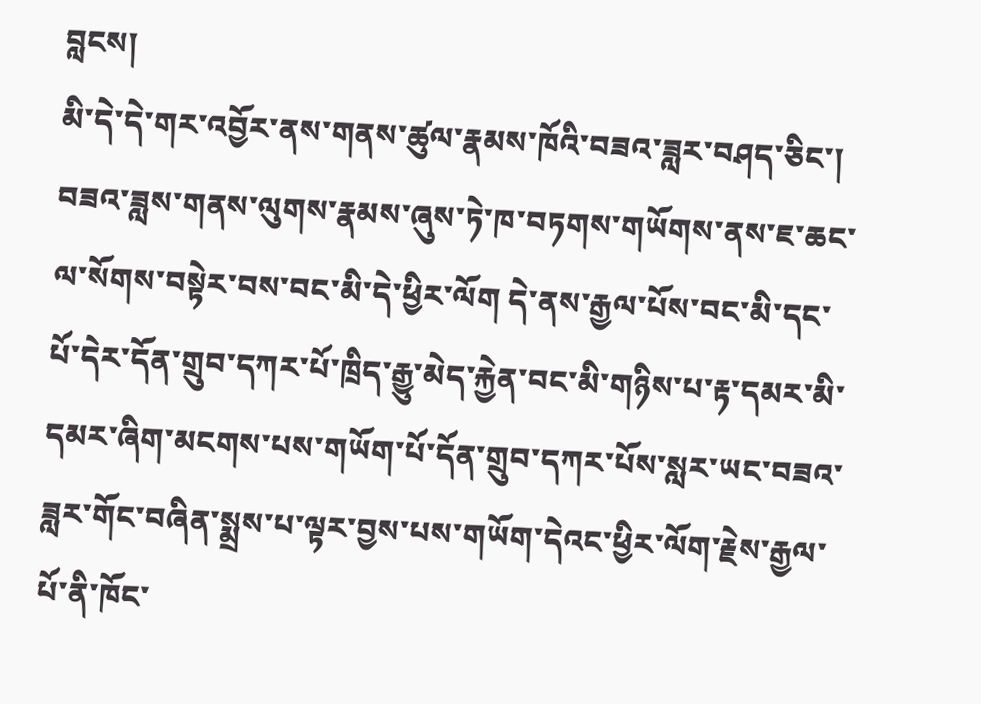བླངས།
མི་དེ་དེ་གར་འབྱོར་ནས་གནས་ཚུལ་རྣམས་ཁོའི་བཟའ་ཟླར་བཤད་ཅིང་། བཟའ་ཟླས་གནས་ལུགས་རྣམས་ཞུས་ཏེ་ཁ་བཏགས་གཡོགས་ནས་ཇ་ཆང་ལ་སོགས་བསྟེར་བས་བང་མི་དེ་ཕྱིར་ལོག དེ་ནས་རྒྱལ་པོས་བང་མི་དང་པོ་དེར་དོན་གྲུབ་དཀར་པོ་ཁྲིད་རྒྱུ་མེད་རྐྱེན་བང་མི་གཉིས་པ་རྟ་དམར་མི་དམར་ཞིག་མངགས་པས་གཡོག་པོ་དོན་གྲུབ་དཀར་པོས་སླར་ཡང་བཟའ་ཟླར་གོང་བཞིན་སྨྲས་པ་ལྟར་བྱས་པས་གཡོག་དེའང་ཕྱིར་ལོག་རྗེས་རྒྱལ་པོ་ནི་ཁོང་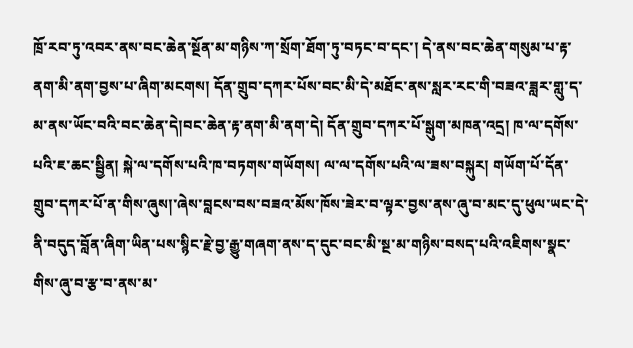ཁྲོ་རབ་ཏུ་འབར་ནས་བང་ཆེན་སྔོན་མ་གཉིས་ཀ་སྲོག་ཐོག་ཏུ་བཏང་བ་དང་། དེ་ནས་བང་ཆེན་གསུམ་པ་རྟ་ནག་མི་ནག་བྱས་པ་ཞིག་མངགས། དོན་གྲུབ་དཀར་པོས་བང་མི་དེ་མཐོང་ནས་སླར་རང་གི་བཟའ་ཟླར་གླུ་ད་མ་ནས་ཡོང་བའི་བང་ཆེན་དེ།བང་ཆེན་རྟ་ནག་མི་ནག་དེ། དོན་གྲུབ་དཀར་པོ་སྒུག་མཁན་འདྲ། ཁ་ལ་དགོས་པའི་ཇ་ཆང་སྦྱིན། སྐེ་ལ་དགོས་པའི་ཁ་བཏགས་གཡོགས། ལ་ལ་དགོས་པའི་ལ་ཟས་བསྐུར། གཡོག་པོ་དོན་གྲུབ་དཀར་པོ་ན་གིས་ཞུས།་ཞེས་བླངས་བས་བཟའ་མོས་ཁོས་ཟེར་བ་ལྟར་བྱས་ནས་ཞུ་བ་མང་དུ་ཕུལ་ཡང་དེ་ནི་བདུད་བློན་ཞིག་ཡིན་པས་སྙིང་རྗེ་བྱ་རྒྱུ་གཞག་ནས་ད་དུང་བང་མི་སྔ་མ་གཉིས་བསད་པའི་འཇིགས་སྣང་གིས་ཞུ་བ་རྩ་བ་ནས་མ་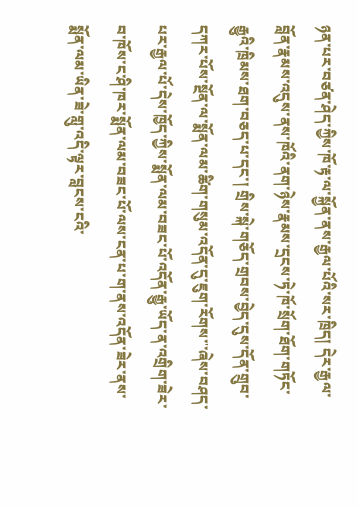ཉན་པར་བཙན་ཤེད་ཀྱིས་ཁོ་རྟ་ལ་སྐྱོན་ནས་རྒྱལ་པོའི་སར་ཁྲིད། དེར་རྒྱལ་བློན་རྣམས་འདུས་ནས་ཁོའི་ནག་ཉེས་རྣམས་དྲངས་ཏེ་ཁོ་སྲོག་ཐོག་གཏོང་རྒྱུའི་ཁྲིམས་ཐག་བཅད་པ་དང་། གྲིས་སྐེ་གཅོད་གྲབས་བྱེད་དུས་དོན་གྲུབ་དཀར་པོས་སྔོན་ལ་སྨོན་ལམ་ཚིག་གསུམ་འདོན་དུ་ཇུག་རོགས་'་ཞེས་བཤད་པར་རྒྱལ་པོ་དེས་ཁྱོད་ཀྱིས་སྨོན་ལམ་བཟང་པོ་འདོན་རྒྱུ་ཡོད་ན་འགྲིག་ཟེར་བ་ཁོས་ང་ཤི་ཁར་སྨོན་ལམ་བཟང་པོ་ལས་ངན་པ་ག་ནས་འདོན་ཟེར་ནས་སྨོན་ལམ་ཡིན་ཟེ་གླུ་འདི་ལྟར་བླངས་ངའི་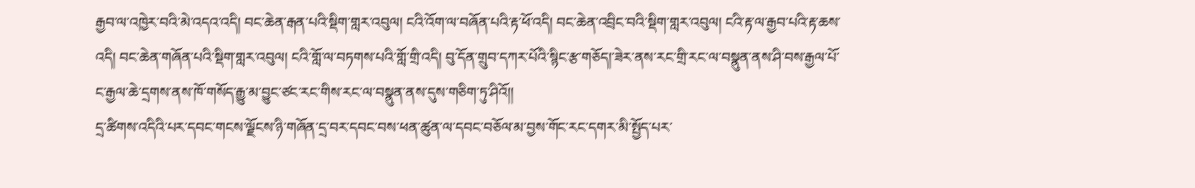རྒྱབ་ལ་འཁྱེར་བའི་མེ་འདའ་འདི། བང་ཆེན་རྒན་པའི་སྡིག་གླར་འབུལ། ངའི་འོག་ལ་བཞོན་པའི་རྟ་ཕོ་འདི། བང་ཆེན་འབྲིང་བའི་སྡིག་གླར་འབུལ། ངའི་རྟ་ལ་རྒྱབ་པའི་རྟ་ཆས་འདི། བང་ཆེན་གཞོན་པའི་སྡིག་གླར་འབུལ། ངའི་གློ་ལ་བཏགས་པའི་གློ་གྲི་འདི། བུ་དོན་གྲུབ་དཀར་པོའི་སྙིང་རྩ་གཅོད།་ཟེར་ནས་རང་གྲི་རང་ལ་བསྣུན་ནས་ཤི་བས་རྒྱལ་པོ་ང་རྒྱལ་ཆེ་དྲགས་ནས་ཁོ་གསོད་རྒྱུ་མ་བྱུང་ཙང་རང་གིས་རང་ལ་བསྣུན་ནས་དུས་གཅིག་ཏུ་ཤིའོ།།
དྲ་ཚིགས་འདིའི་པར་དབང་གངས་ལྗོངས་ཉི་གཞོན་དྲ་བར་དབང་བས་ཕན་ཚུན་ལ་དབང་བཅོལ་མ་བྱས་གོང་རང་དགར་མི་སྤྱོད་པར་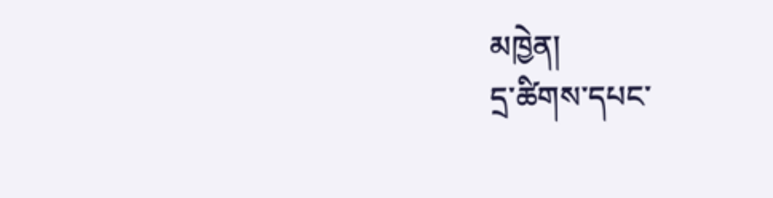མཁྱེན།
དྲ་ཚིགས་དཔང་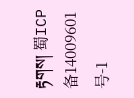རྟགས། 蜀ICP备14009601号-1